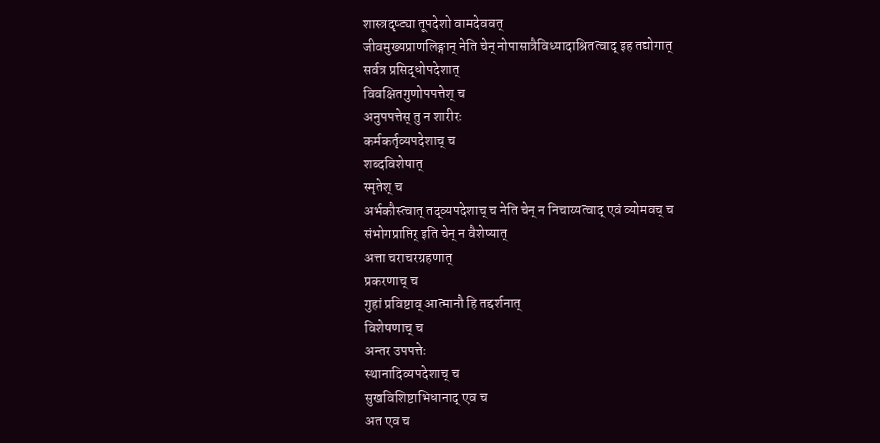शास्त्रदृष्ट्या तूपदेशो वामदेववत्
जीवमुख्यप्राणलिङ्गान् नेति चेन् नोपासात्रैविध्यादाश्रितत्वाद् इह तद्योगात्
सर्वत्र प्रसिद्धोपदेशात्
विवक्षितगुणोपपत्तेश् च
अनुपपत्तेस् तु न शारीरः
कर्मकर्तृव्यपदेशाच् च
शब्दविशेषात्
स्मृतेश् च
अर्भकौस्त्वात् तद्व्यपदेशाच् च नेति चेन् न निचाय्यत्वाद् एवं व्योमवच् च
संभोगप्राप्तिर् इति चेन् न वैशेष्यात्
अत्ता चराचरग्रहणात्
प्रकरणाच् च
गुहां प्रविष्टाव् आत्मानौ हि तद्दर्शनात्
विशेषणाच् च
अन्तर उपपत्तेः
स्थानादिव्यपदेशाच् च
सुखविशिष्टाभिधानाद् एव च
अत एव च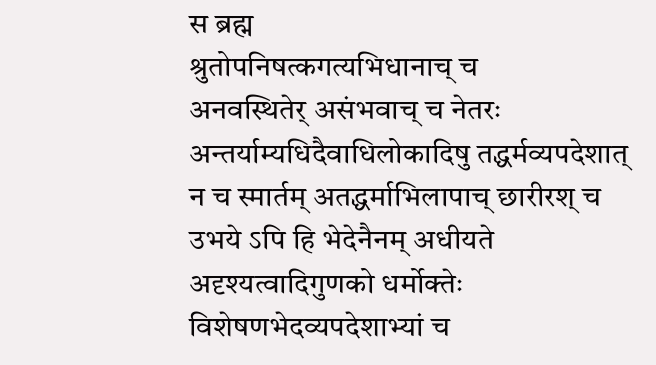स ब्रह्म
श्रुतोपनिषत्कगत्यभिधानाच् च
अनवस्थितेर् असंभवाच् च नेतरः
अन्तर्याम्यधिदैवाधिलोकादिषु तद्धर्मव्यपदेशात्
न च स्मार्तम् अतद्धर्माभिलापाच् छारीरश् च
उभये ऽपि हि भेदेनैनम् अधीयते
अदृश्यत्वादिगुणको धर्मोक्तेः
विशेषणभेदव्यपदेशाभ्यां च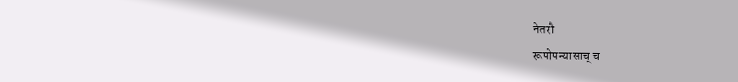नेतरौ
रूपोपन्यासाच् च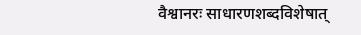वैश्वानरः साधारणशब्दविशेषात्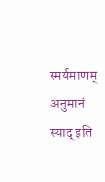स्मर्यमाणम् अनुमानं स्याद् इति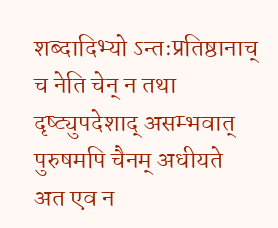शब्दादिभ्यो ऽन्तःप्रतिष्ठानाच् च नेति चेन् न तथा दृष्ट्युपदेशाद् असम्भवात् पुरुषमपि चैनम् अधीयते
अत एव न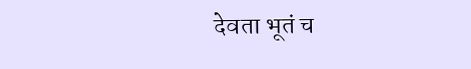देवता भूतं च